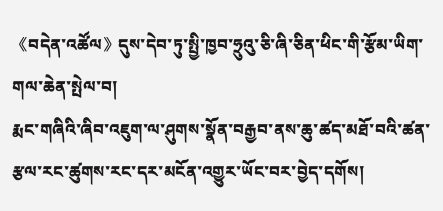《བདེན་འཚོལ》དུས་དེབ་ཏུ་སྤྱི་ཁྱབ་ཧྲུའུ་ཅི་ཞི་ཅིན་ཕིང་གི་རྩོམ་ཡིག་གལ་ཆེན་སྤེལ་བ།
རྨང་གཞིའི་ཞིབ་འཇུག་ལ་ཤུགས་སྣོན་བརྒྱབ་ནས་ཆུ་ཚད་མཐོ་བའི་ཚན་རྩལ་རང་ཚུགས་རང་དར་མངོན་འགྱུར་ཡོང་བར་བྱེད་དགོས།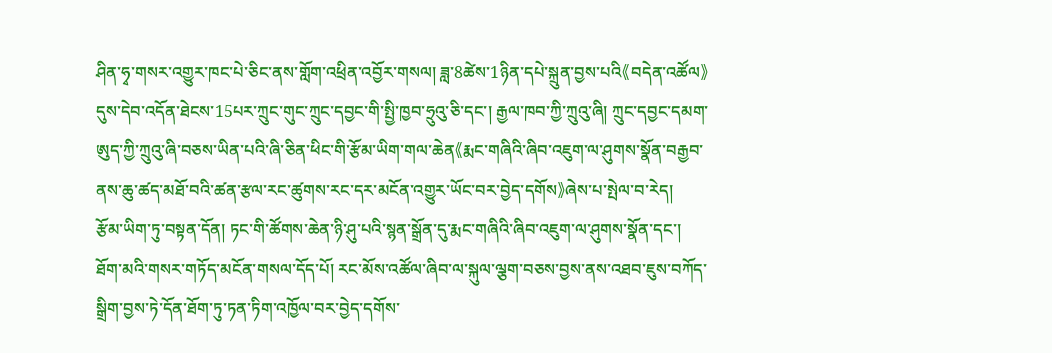ཤིན་ཧྭ་གསར་འགྱུར་ཁང་པེ་ཅིང་ནས་གློག་འཕྲིན་འབྱོར་གསལ། ཟླ་8ཚེས་1ཉིན་དཔེ་སྐྲུན་བྱས་པའི《བདེན་འཚོལ》དུས་དེབ་འདོན་ཐེངས་15པར་ཀྲུང་གུང་ཀྲུང་དབྱང་གི་སྤྱི་ཁྱབ་ཧྲུའུ་ཅི་དང་། རྒྱལ་ཁབ་ཀྱི་ཀྲུའུ་ཞི། ཀྲུང་དབྱང་དམག་ཨུད་ཀྱི་ཀྲུའུ་ཞི་བཅས་ཡིན་པའི་ཞི་ཅིན་ཕིང་གི་རྩོམ་ཡིག་གལ་ཆེན《རྨང་གཞིའི་ཞིབ་འཇུག་ལ་ཤུགས་སྣོན་བརྒྱབ་ནས་ཆུ་ཚད་མཐོ་བའི་ཚན་རྩལ་རང་ཚུགས་རང་དར་མངོན་འགྱུར་ཡོང་བར་བྱེད་དགོས》ཞེས་པ་སྤེལ་བ་རེད།
རྩོམ་ཡིག་ཏུ་བསྟན་དོན། ཏང་གི་ཚོགས་ཆེན་ཉི་ཤུ་པའི་སྙན་སྒྲོན་དུ་རྨང་གཞིའི་ཞིབ་འཇུག་ལ་ཤུགས་སྣོན་དང་། ཐོག་མའི་གསར་གཏོད་མངོན་གསལ་དོད་པོ། རང་མོས་འཚོལ་ཞིབ་ལ་སྐུལ་ལྕག་བཅས་བྱས་ནས་འཐབ་ཇུས་བཀོད་སྒྲིག་བྱས་ཏེ་དོན་ཐོག་ཏུ་ཏན་ཏིག་འཁྱོལ་བར་བྱེད་དགོས་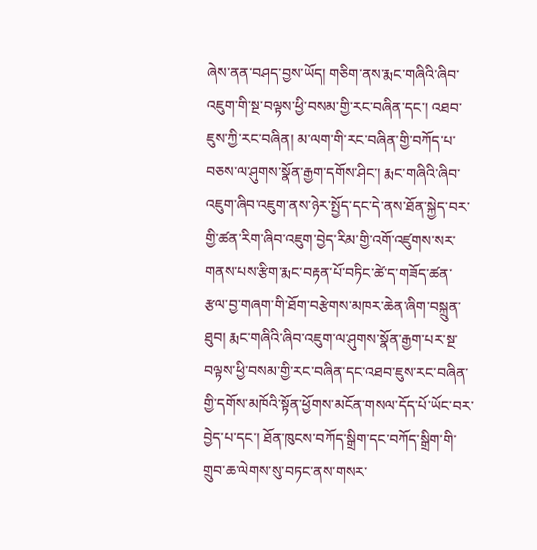ཞེས་ནན་བཤད་བྱས་ཡོད། གཅིག་ནས་རྨང་གཞིའི་ཞིབ་འཇུག་གི་སྔ་བལྟས་ཕྱི་བསམ་གྱི་རང་བཞིན་དང་། འཐབ་ཇུས་ཀྱི་རང་བཞིན། མ་ལག་གི་རང་བཞིན་གྱི་བཀོད་པ་བཅས་ལ་ཤུགས་སྣོན་རྒྱག་དགོས་ཤིང་། རྨང་གཞིའི་ཞིབ་འཇུག་ཞིབ་འཇུག་ནས་ཉེར་སྤྱོད་དང་དེ་ནས་ཐོན་སྐྱེད་བར་གྱི་ཚན་རིག་ཞིབ་འཇུག་བྱེད་རིམ་གྱི་འགོ་འཛུགས་སར་གནས་པས་རྩིག་རྨང་བརྟན་པོ་བཏིང་ཚེ་ད་གཟོད་ཚན་རྩལ་བྱ་གཞག་གི་ཐོག་བརྩེགས་མཁར་ཆེན་ཞིག་བསྐྲུན་ཐུབ། རྨང་གཞིའི་ཞིབ་འཇུག་ལ་ཤུགས་སྣོན་རྒྱག་པར་སྔ་བལྟས་ཕྱི་བསམ་གྱི་རང་བཞིན་དང་འཐབ་ཇུས་རང་བཞིན་གྱི་དགོས་མཁོའི་སྟོན་ཕྱོགས་མངོན་གསལ་དོད་པོ་ཡོང་བར་བྱེད་པ་དང་། ཐོན་ཁུངས་བཀོད་སྒྲིག་དང་བཀོད་སྒྲིག་གི་གྲུབ་ཆ་ལེགས་སུ་བཏང་ནས་གསར་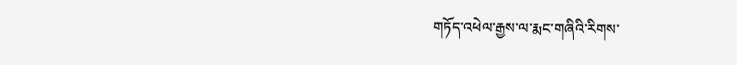གཏོད་འཕེལ་རྒྱས་ལ་རྨང་གཞིའི་རིགས་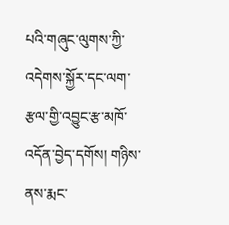པའི་གཞུང་ལུགས་ཀྱི་འདེགས་སྐྱོར་དང་ལག་རྩལ་གྱི་འབྱུང་རྩ་མཁོ་འདོན་བྱེད་དགོས། གཉིས་ནས་རྨང་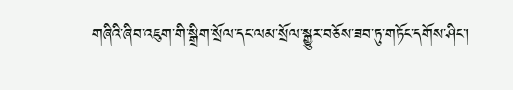གཞིའི་ཞིབ་འཇུག་གི་སྒྲིག་སྲོལ་དང་ལམ་སྲོལ་སྒྱུར་བཅོས་ཟབ་ཏུ་གཏོང་དགོས་ཤིང་།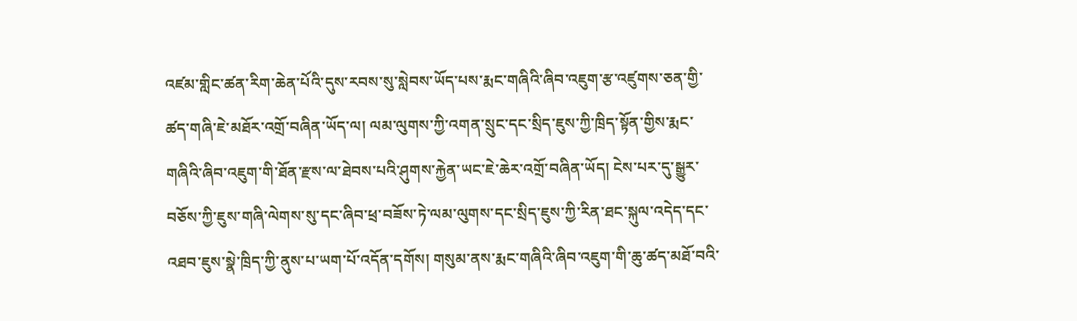འཛམ་གླིང་ཚན་རིག་ཆེན་པོའི་དུས་རབས་སུ་སླེབས་ཡོད་པས་རྨང་གཞིའི་ཞིབ་འཇུག་རྩ་འཛུགས་ཅན་གྱི་ཚད་གཞི་ཇེ་མཐོར་འགྲོ་བཞིན་ཡོད་ལ། ལམ་ལུགས་ཀྱི་འགན་སྲུང་དང་སྲིད་ཇུས་ཀྱི་ཁྲིད་སྟོན་གྱིས་རྨང་གཞིའི་ཞིབ་འཇུག་གི་ཐོན་རྫས་ལ་ཐེབས་པའི་ཤུགས་རྐྱེན་ཡང་ཇེ་ཆེར་འགྲོ་བཞིན་ཡོད། ངེས་པར་དུ་སྒྱུར་བཅོས་ཀྱི་ཇུས་གཞི་ལེགས་སུ་དང་ཞིབ་ཕྲ་བཟོས་ཏེ་ལམ་ལུགས་དང་སྲིད་ཇུས་ཀྱི་རིན་ཐང་སྐུལ་འདེད་དང་འཐབ་ཇུས་སྣེ་ཁྲིད་ཀྱི་ནུས་པ་ཡག་པོ་འདོན་དགོས། གསུམ་ནས་རྨང་གཞིའི་ཞིབ་འཇུག་གི་ཆུ་ཚད་མཐོ་བའི་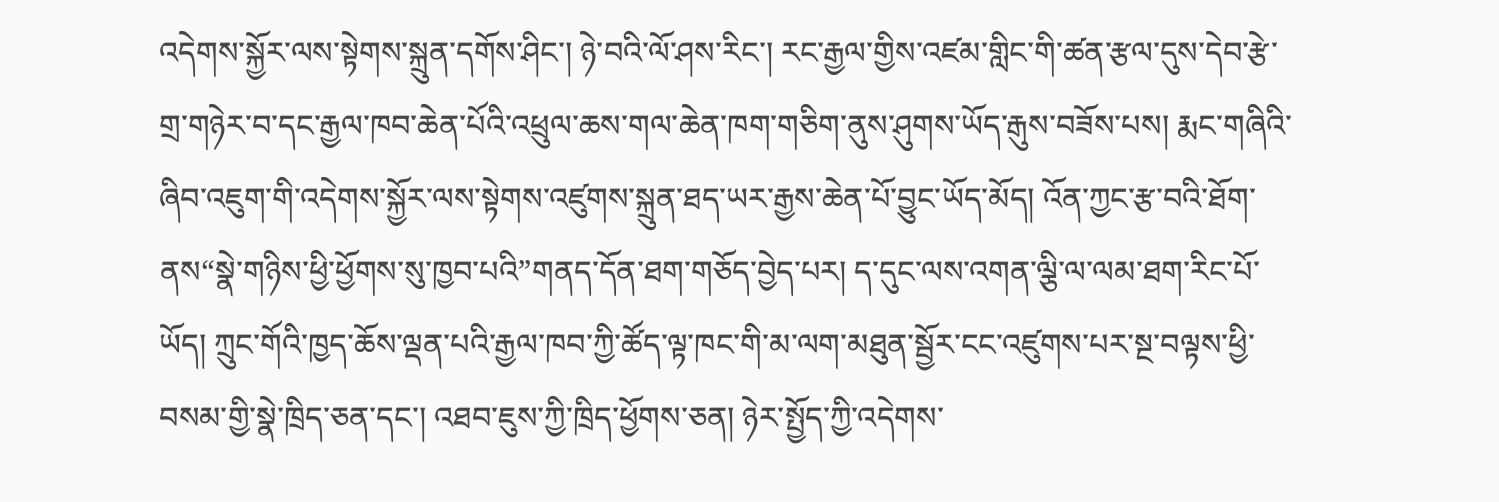འདེགས་སྐྱོར་ལས་སྟེགས་སྐྲུན་དགོས་ཤིང་། ཉེ་བའི་ལོ་ཤས་རིང་། རང་རྒྱལ་གྱིས་འཛམ་གླིང་གི་ཚན་རྩལ་དུས་དེབ་རྩེ་གྲ་གཉེར་བ་དང་རྒྱལ་ཁབ་ཆེན་པོའི་འཕྲུལ་ཆས་གལ་ཆེན་ཁག་གཅིག་ནུས་ཤུགས་ཡོད་རྒུས་བཟོས་པས། རྨང་གཞིའི་ཞིབ་འཇུག་གི་འདེགས་སྐྱོར་ལས་སྟེགས་འཛུགས་སྐྲུན་ཐད་ཡར་རྒྱས་ཆེན་པོ་བྱུང་ཡོད་མོད། འོན་ཀྱང་རྩ་བའི་ཐོག་ནས“སྣེ་གཉིས་ཕྱི་ཕྱོགས་སུ་ཁྱབ་པའི”གནད་དོན་ཐག་གཅོད་བྱེད་པར། ད་དུང་ལས་འགན་ལྕི་ལ་ལམ་ཐག་རིང་པོ་ཡོད། ཀྲུང་གོའི་ཁྱད་ཆོས་ལྡན་པའི་རྒྱལ་ཁབ་ཀྱི་ཚོད་ལྟ་ཁང་གི་མ་ལག་མཐུན་སྦྱོར་ངང་འཛུགས་པར་སྔ་བལྟས་ཕྱི་བསམ་གྱི་སྣེ་ཁྲིད་ཅན་དང་། འཐབ་ཇུས་ཀྱི་ཁྲིད་ཕྱོགས་ཅན། ཉེར་སྤྱོད་ཀྱི་འདེགས་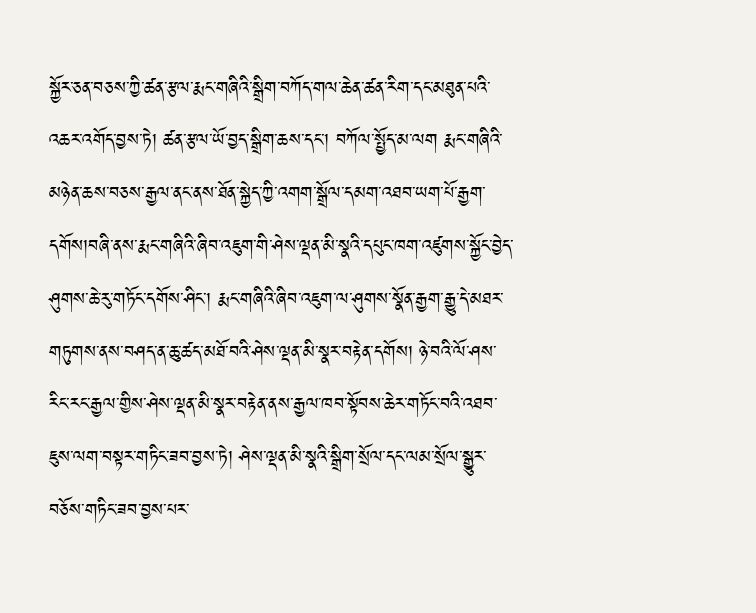སྐྱོར་ཅན་བཅས་ཀྱི་ཚན་རྩལ་རྨང་གཞིའི་སྒྲིག་བཀོད་གལ་ཆེན་ཚན་རིག་དང་མཐུན་པའི་འཆར་འགོད་བྱས་ཏེ། ཚན་རྩལ་ཡོ་བྱད་སྒྲིག་ཆས་དང་། བཀོལ་སྤྱོད་མ་ལག རྨང་གཞིའི་མཉེན་ཆས་བཅས་རྒྱལ་ནང་ནས་ཐོན་སྐྱེད་ཀྱི་འགག་སྒྲོལ་དམག་འཐབ་ཡག་པོ་རྒྱག་དགོས།བཞི་ནས་རྨང་གཞིའི་ཞིབ་འཇུག་གི་ཤེས་ལྡན་མི་སྣའི་དཔུང་ཁག་འཛུགས་སྐྱོང་བྱེད་ཤུགས་ཆེ་རུ་གཏོང་དགོས་ཤིང་། རྨང་གཞིའི་ཞིབ་འཇུག་ལ་ཤུགས་སྣོན་རྒྱག་རྒྱུ་དེ་མཐར་གཏུགས་ནས་བཤད་ན་ཆུ་ཚད་མཐོ་བའི་ཤེས་ལྡན་མི་སྣར་བརྟེན་དགོས། ཉེ་བའི་ལོ་ཤས་རིང་རང་རྒྱལ་གྱིས་ཤེས་ལྡན་མི་སྣར་བརྟེན་ནས་རྒྱལ་ཁབ་སྟོབས་ཆེར་གཏོང་བའི་འཐབ་ཇུས་ལག་བསྟར་གཏིང་ཟབ་བྱས་ཏེ། ཤེས་ལྡན་མི་སྣའི་སྒྲིག་སྲོལ་དང་ལམ་སྲོལ་སྒྱུར་བཅོས་གཏིང་ཟབ་བྱས་པར་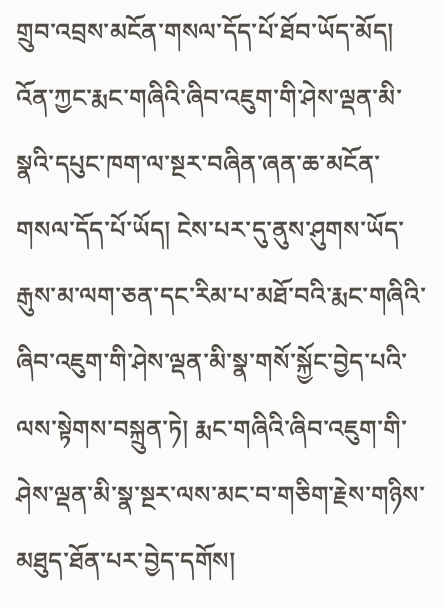གྲུབ་འབྲས་མངོན་གསལ་དོད་པོ་ཐོབ་ཡོད་མོད། འོན་ཀྱང་རྨང་གཞིའི་ཞིབ་འཇུག་གི་ཤེས་ལྡན་མི་སྣའི་དཔུང་ཁག་ལ་སྔར་བཞིན་ཞན་ཆ་མངོན་གསལ་དོད་པོ་ཡོད། ངེས་པར་དུ་ནུས་ཤུགས་ཡོད་རྒུས་མ་ལག་ཅན་དང་རིམ་པ་མཐོ་བའི་རྨང་གཞིའི་ཞིབ་འཇུག་གི་ཤེས་ལྡན་མི་སྣ་གསོ་སྐྱོང་བྱེད་པའི་ལས་སྟེགས་བསྐྲུན་ཏེ། རྨང་གཞིའི་ཞིབ་འཇུག་གི་ཤེས་ལྡན་མི་སྣ་སྔར་ལས་མང་བ་གཅིག་རྗེས་གཉིས་མཐུད་ཐོན་པར་བྱེད་དགོས།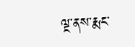ལྔ་ནས་རྨང་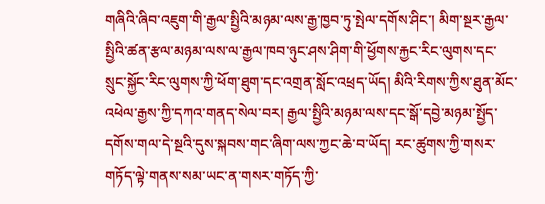གཞིའི་ཞིབ་འཇུག་གི་རྒྱལ་སྤྱིའི་མཉམ་ལས་རྒྱ་ཁྱབ་ཏུ་སྤེལ་དགོས་ཤིང་། མིག་སྔར་རྒྱལ་སྤྱིའི་ཚན་རྩལ་མཉམ་ལས་ལ་རྒྱལ་ཁབ་ཉུང་ཤས་ཤིག་གི་ཕྱོགས་རྐྱང་རིང་ལུགས་དང་སྲུང་སྐྱོང་རིང་ལུགས་ཀྱི་ཕོག་ཐུག་དང་འགྲན་སློང་འཕྲད་ཡོད། མིའི་རིགས་ཀྱིས་ཐུན་མོང་འཕེལ་རྒྱས་ཀྱི་དཀའ་གནད་སེལ་བར། རྒྱལ་སྤྱིའི་མཉམ་ལས་དང་སྒོ་དབྱེ་མཉམ་སྤྱོད་དགོས་གལ་དེ་སྔའི་དུས་སྐབས་གང་ཞིག་ལས་ཀྱང་ཆེ་བ་ཡོད། རང་ཚུགས་ཀྱི་གསར་གཏོད་ལྟེ་གནས་སམ་ཡང་ན་གསར་གཏོད་ཀྱི་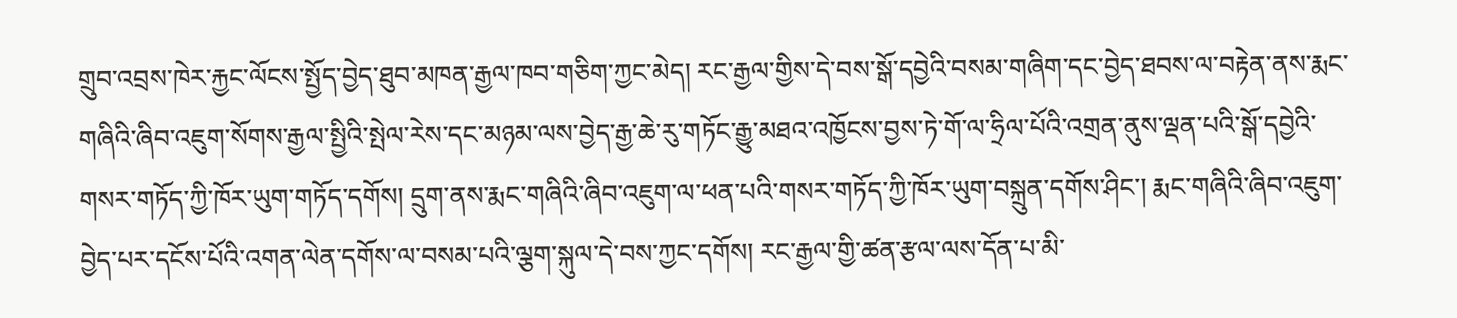གྲུབ་འབྲས་ཁེར་རྐྱང་ལོངས་སྤྱོད་བྱེད་ཐུབ་མཁན་རྒྱལ་ཁབ་གཅིག་ཀྱང་མེད། རང་རྒྱལ་གྱིས་དེ་བས་སྒོ་དབྱེའི་བསམ་གཞིག་དང་བྱེད་ཐབས་ལ་བརྟེན་ནས་རྨང་གཞིའི་ཞིབ་འཇུག་སོགས་རྒྱལ་སྤྱིའི་སྤེལ་རེས་དང་མཉམ་ལས་བྱེད་རྒྱ་ཆེ་རུ་གཏོང་རྒྱུ་མཐའ་འཁྱོངས་བྱས་ཏེ་གོ་ལ་ཧྲིལ་པོའི་འགྲན་ནུས་ལྡན་པའི་སྒོ་དབྱེའི་གསར་གཏོད་ཀྱི་ཁོར་ཡུག་གཏོད་དགོས། དྲུག་ནས་རྨང་གཞིའི་ཞིབ་འཇུག་ལ་ཕན་པའི་གསར་གཏོད་ཀྱི་ཁོར་ཡུག་བསྐྲུན་དགོས་ཤིང་། རྨང་གཞིའི་ཞིབ་འཇུག་བྱེད་པར་དངོས་པོའི་འགན་ལེན་དགོས་ལ་བསམ་པའི་ལྕག་སྐུལ་དེ་བས་ཀྱང་དགོས། རང་རྒྱལ་གྱི་ཚན་རྩལ་ལས་དོན་པ་མི་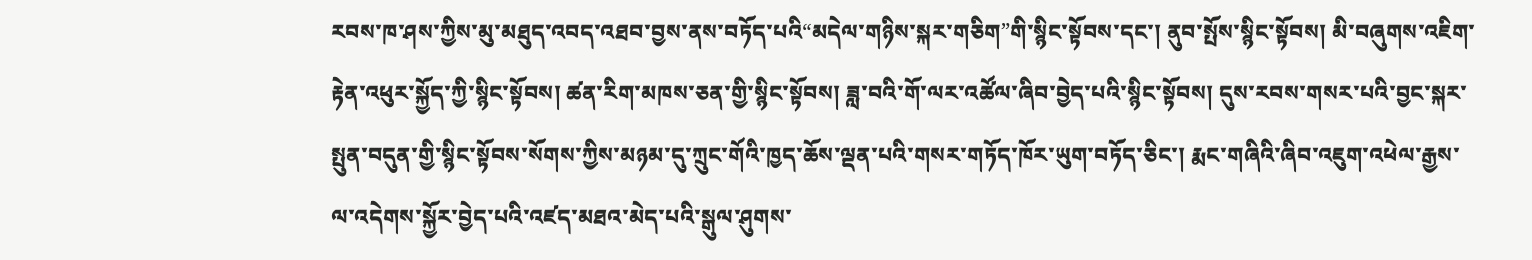རབས་ཁ་ཤས་ཀྱིས་མུ་མཐུད་འབད་འཐབ་བྱས་ནས་བཏོད་པའི“མདེལ་གཉིས་སྐར་གཅིག”གི་སྙིང་སྟོབས་དང་། ནུབ་སྤོས་སྙིང་སྟོབས། མི་བཞུགས་འཇིག་རྟེན་འཕུར་སྐྱོད་ཀྱི་སྙིང་སྟོབས། ཚན་རིག་མཁས་ཅན་གྱི་སྙིང་སྟོབས། ཟླ་བའི་གོ་ལར་འཚོལ་ཞིབ་བྱེད་པའི་སྙིང་སྟོབས། དུས་རབས་གསར་པའི་བྱང་སྐར་སྤུན་བདུན་གྱི་སྙིང་སྟོབས་སོགས་ཀྱིས་མཉམ་དུ་ཀྲུང་གོའི་ཁྱད་ཆོས་ལྡན་པའི་གསར་གཏོད་ཁོར་ཡུག་བཏོད་ཅིང་། རྨང་གཞིའི་ཞིབ་འཇུག་འཕེལ་རྒྱས་ལ་འདེགས་སྐྱོར་བྱེད་པའི་འཛད་མཐའ་མེད་པའི་སྒུལ་ཤུགས་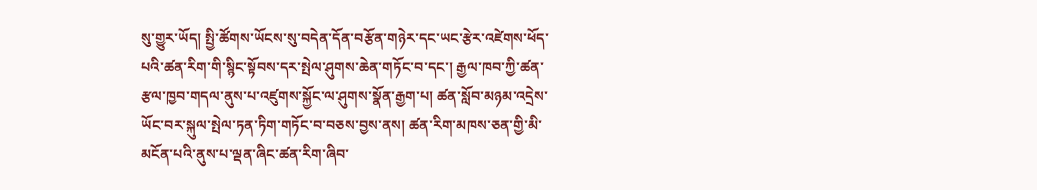སུ་གྱུར་ཡོད། སྤྱི་ཚོགས་ཡོངས་སུ་བདེན་དོན་བརྩོན་གཉེར་དང་ཡང་རྩེར་འཛེགས་ཕོད་པའི་ཚན་རིག་གི་སྙིང་སྟོབས་དར་སྤེལ་ཤུགས་ཆེན་གཏོང་བ་དང་། རྒྱལ་ཁབ་ཀྱི་ཚན་རྩལ་ཁྱབ་གདལ་ནུས་པ་འཛུགས་སྐྱོང་ལ་ཤུགས་སྣོན་རྒྱག་པ། ཚན་སློབ་མཉམ་འདྲེས་ཡོང་བར་སྐུལ་སྤེལ་ཏན་ཏིག་གཏོང་བ་བཅས་བྱས་ནས། ཚན་རིག་མཁས་ཅན་གྱི་མི་མངོན་པའི་ནུས་པ་ལྡན་ཞིང་ཚན་རིག་ཞིབ་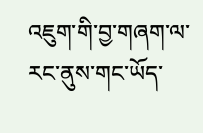འཇུག་གི་བྱ་གཞག་ལ་རང་ནུས་གང་ཡོད་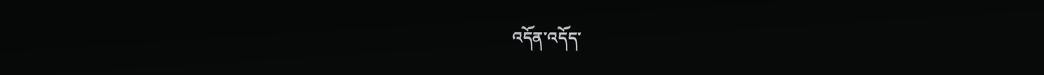འདོན་འདོད་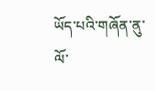ཡོད་པའི་གཞོན་ནུ་ལོ་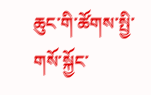ཆུང་གི་ཚོགས་སྤྱི་གསོ་སྐྱོང་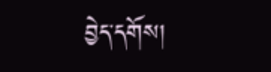བྱེད་དགོས།